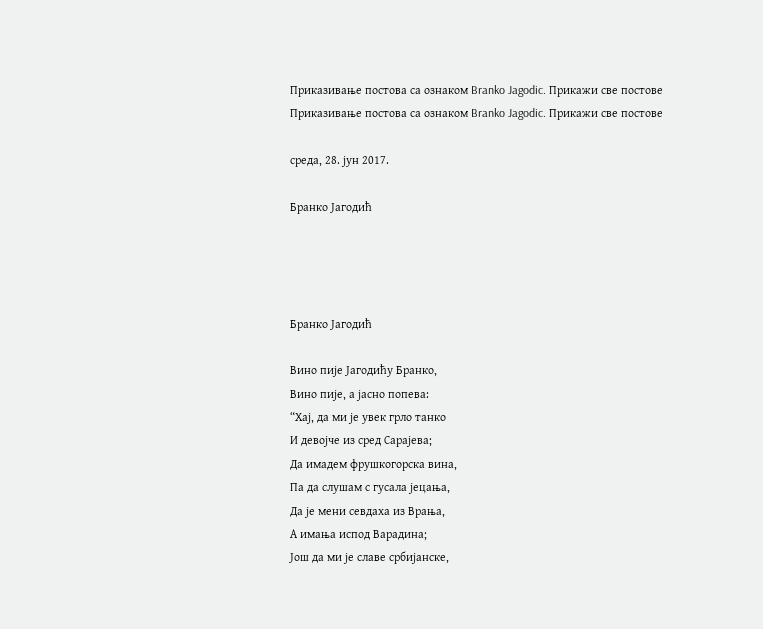Приказивање постова са ознаком Branko Jagodic. Прикажи све постове
Приказивање постова са ознаком Branko Jagodic. Прикажи све постове

среда, 28. јун 2017.

Бранко Јагодић




Бранко Јагодић

Вино пије Јагодићу Бранко,
Вино пије, а јасно попева:
“Хај, да ми је увек грло танко
И девојче из сред Сарајева;
Да имадем фрушкогорска вина,
Па да слушам с гусала јецања,
Да је мени севдаха из Врања,
А имања испод Варадина;
Још да ми је славе србијанске,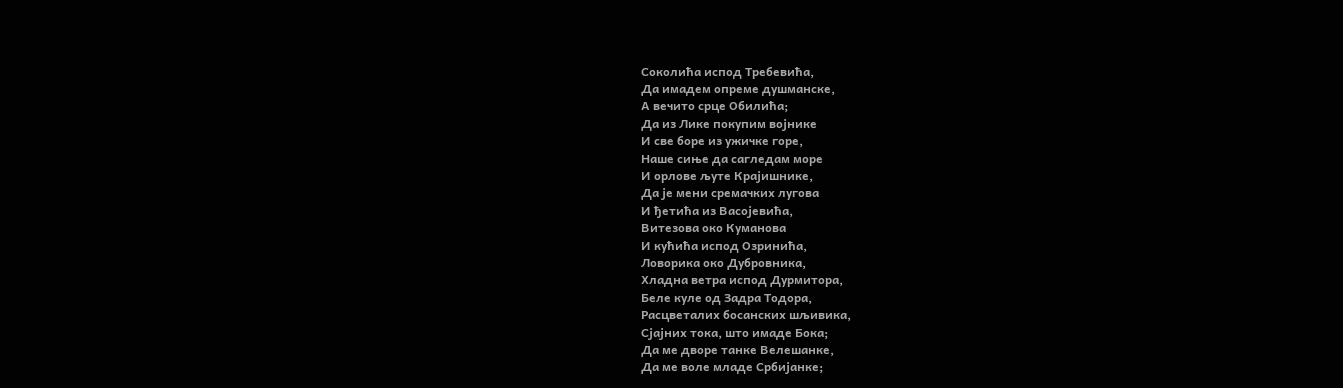Соколића испод Требевића,
Да имадем опреме душманске,
А вечито срце Обилића;
Да из Лике покупим војнике
И све боре из ужичке горе,
Наше сиње да сагледам море
И орлове љуте Крајишнике,
Да је мени сремачких лугова
И ђетића из Васојевића,
Витезова око Куманова
И кућића испод Озринића,
Ловорика око Дубровника,
Хладна ветра испод Дурмитора,
Беле куле од Задра Тодора,
Расцветалих босанских шљивика,
Сјајних тока, што имаде Бока;
Да ме дворе танке Велешанке,
Да ме воле младе Србијанке;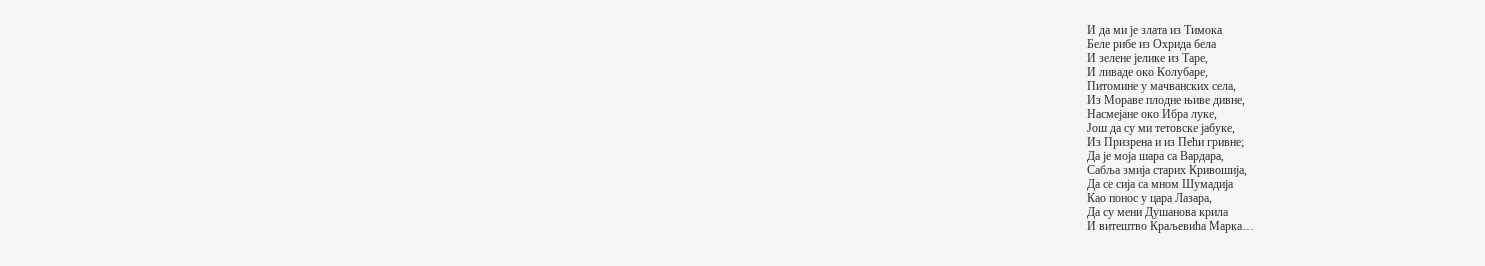И да ми је злата из Тимока
Беле рибе из Охрида бела
И зелене јелике из Таре,
И ливаде око Колубаре,
Питомине у мачванских села,
Из Мораве плодне њиве дивне,
Насмејане око Ибра луке,
Још да су ми тетовске јабуке,
Из Призрена и из Пећи гривне;
Да је моја шара са Вардара,
Сабља змија старих Кривошија,
Да се сија са мном Шумадија
Као понос у цара Лазара,
Да су мени Душанова крила
И витештво Краљевића Марка…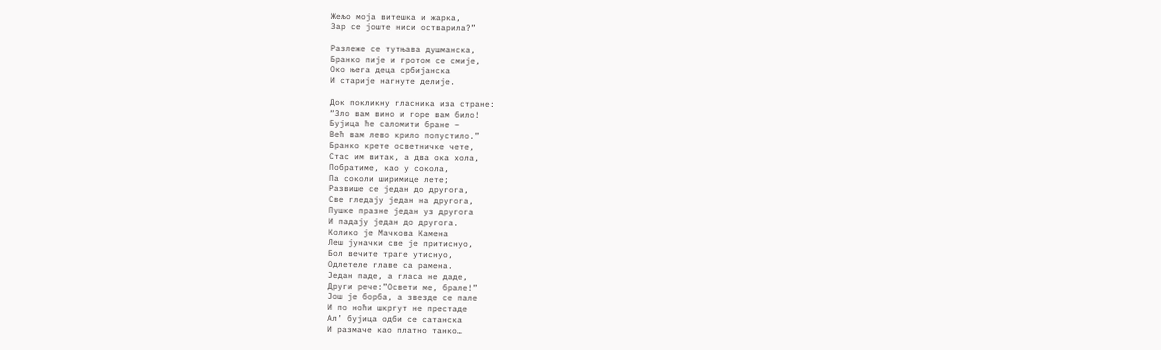Жељо моја витешка и жарка,
Зар се јоште ниси остварила?”

Разлеже се тутњава душманска,
Бранко пије и гротом се смије,
Око њега деца србијанска
И старије нагнуте делије.

Док покликну гласника иза стране:
“Зло вам вино и горе вам било!
Бујица ће саломити бране –
Већ вам лево крило попустило.”
Бранко крете осветничке чете,
Стас им витак, а два ока хола,
Побратиме, као у сокола,
Па соколи ширимице лете;
Развише се један до другога,
Све гледају један на другога,
Пушке празне један уз другога
И падају један до другога.
Колико је Мачкова Камена
Леш јуначки све је притиснуо,
Бол вечите траге утиснуо,
Одлетеле главе са рамена.
Један паде, а гласа не даде,
Други рече:”Освети ме, брале!”
Још је борба, а звезде се пале
И по ноћи шкргут не престаде
Ал’ бујица одби се сатанска
И размаче као платно танко…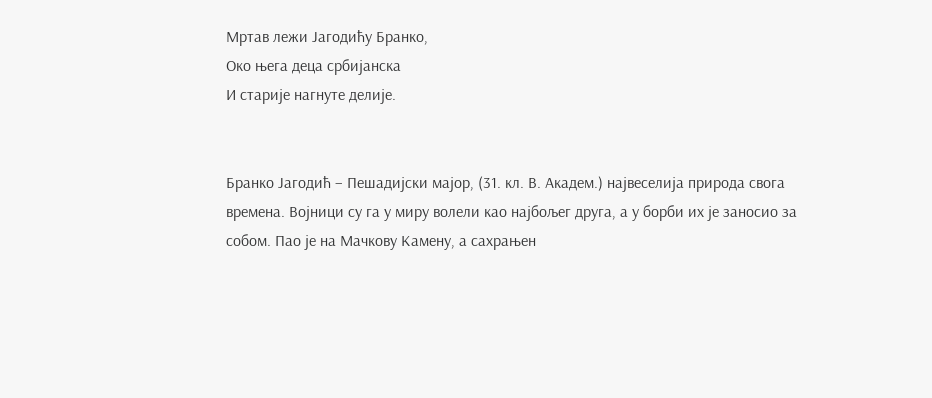Мртав лежи Јагодићу Бранко,
Око њега деца србијанска
И старије нагнуте делије.


Бранко Јагодић – Пешадијски мајор, (31. кл. В. Академ.) највеселија природа свога времена. Војници су га у миру волели као најбољег друга, а у борби их је заносио за собом. Пао је на Мачкову Камену, а сахрањен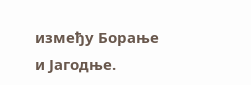између Борање и Јагодње.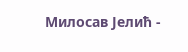Милосав Јелић -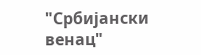"Србијански венац"